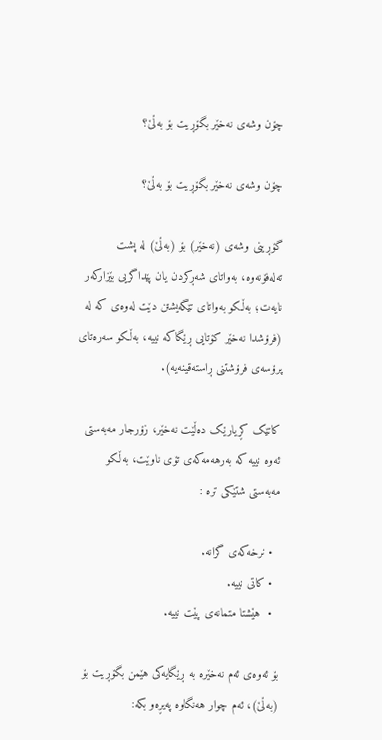چۆن وشەی نەخێر بگۆڕیت بۆ بەڵێ؟

چۆن وشەی نەخێر بگۆڕیت بۆ بەڵێ؟

گۆڕینی وشەی (نەخێر) بۆ (بەڵێ) لە پشت تەلەفۆنەوە، بەواتای شەڕکردن یان پێداگریی بێزارکەر نایەت؛ بەڵکو بەواتای تێگەیشتن دێت لەوەی کە لە (فرۆشدا نەخێر کۆتایی ڕێگاکە نییە، بەڵکو سەرەتای پرۆسەی فرۆشتنی ڕاستەقینەیە).

کاتێک کڕیارێک دەڵێت نەخێر، زۆرجار مەبەستی ئەوە نییە کە بەرهەمەکەی تۆی ناوێت، بەڵکو مەبەستی شتێکی ترە :

  • نرخەکەی گرانە.
  • کاتی نییە.
  •  هێشتا متمانەی پێت نییە.

بۆ ئەوەی ئەم نەخێرە بە ڕێگایەکی هێمن بگۆڕیت بۆ (بەڵێ)، ئەم چوار هەنگاوە پەیڕەو بکە: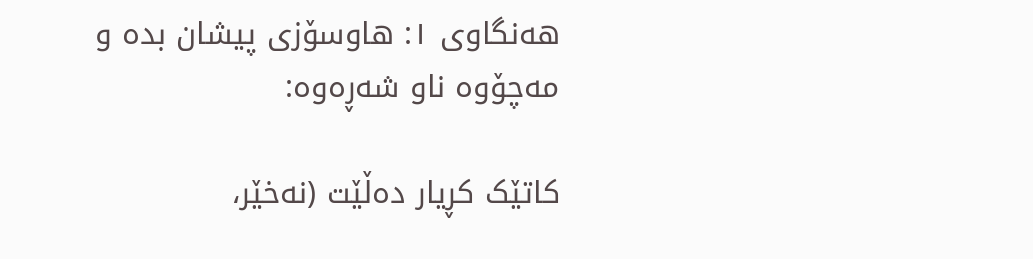هەنگاوی ١: هاوسۆزی پیشان بدە و مەچۆوە ناو شەڕەوە:

کاتێک کڕیار دەڵێت (نەخێر،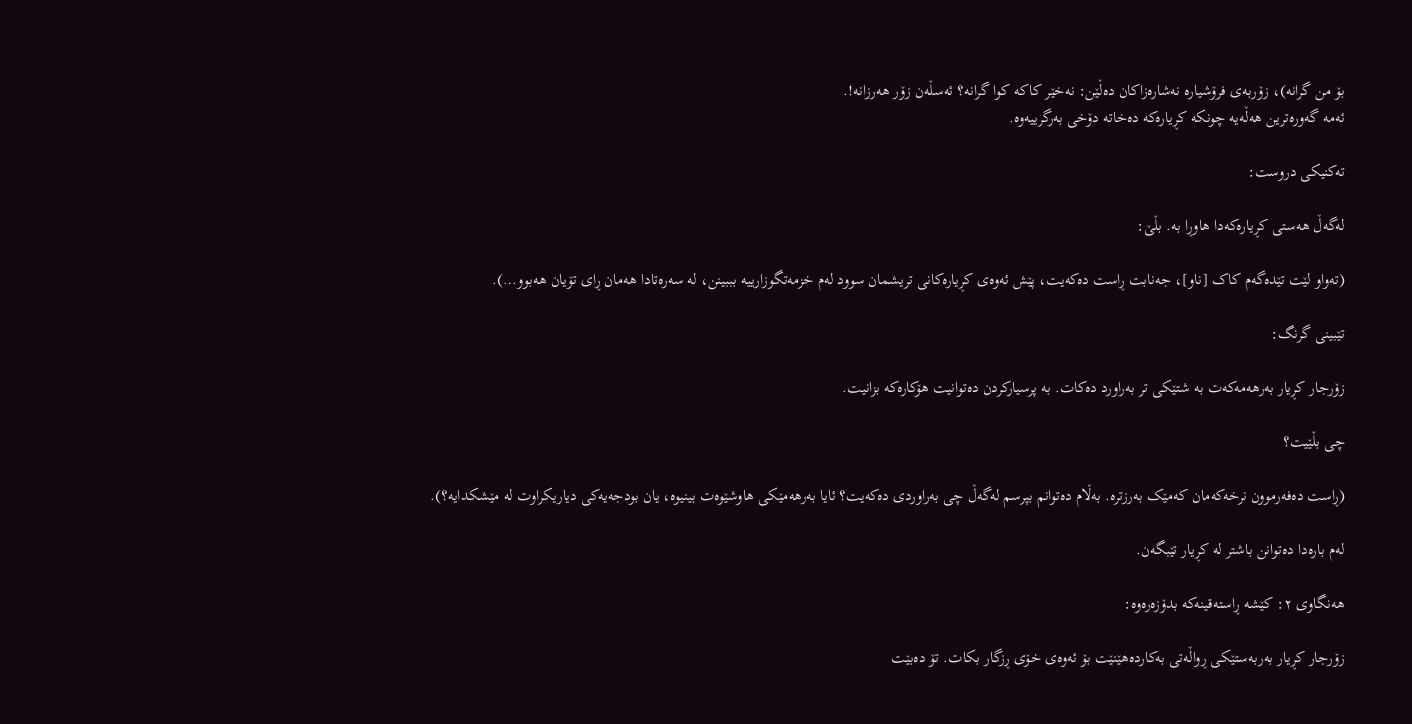بۆ من گرانە)، زۆربەی فرۆشیارە نەشارەزاکان دەڵێن: نەخێر کاکە کوا گرانە؟ ئەسڵەن زۆر هەرزانە!.
ئەمە گەورەترین هەڵەیە چونکە کڕیارەکە دەخاتە دۆخی بەرگرییەوە.

تەکنیکی دروست:

لەگەڵ هەستی کڕیارەکەدا هاوڕا بە. بڵێ:

(تەواو لێت تێدەگەم کاک [ناو]، جەنابت ڕاست دەکەیت، پێش ئەوەی کڕیارەکانی تریشمان سوود لەم خزمەتگوزارییە بببینن، لە سەرەتادا هەمان ڕای تۆیان هەبوو…).

تێبینی گرنگ:

زۆرجار کڕیار بەرهەمەکەت بە شتێکی تر بەراورد دەکات. بە پرسیارکردن دەتوانیت هۆکارەکە بزانیت.

چی بڵێیت؟

(ڕاست دەفەرموون نرخەکەمان کەمێک بەرزترە. بەڵام دەتوانم بپرسم لەگەڵ چی بەراوردی دەکەیت؟ ئایا بەرهەمێکی هاوشێوەت بینیوە، یان بودجەیەکی دیاریکراوت لە مێشکدایە؟).

لەم بارەدا دەتوانن باشتر لە کڕیار تێبگەن.

هەنگاوی ٢: کێشە ڕاستەقینەکە بدۆزەرەوە:

زۆرجار کڕیار بەربەستێکی ڕواڵەتی بەکاردەهێنێت بۆ ئەوەی خۆی ڕزگار بکات. تۆ دەبێت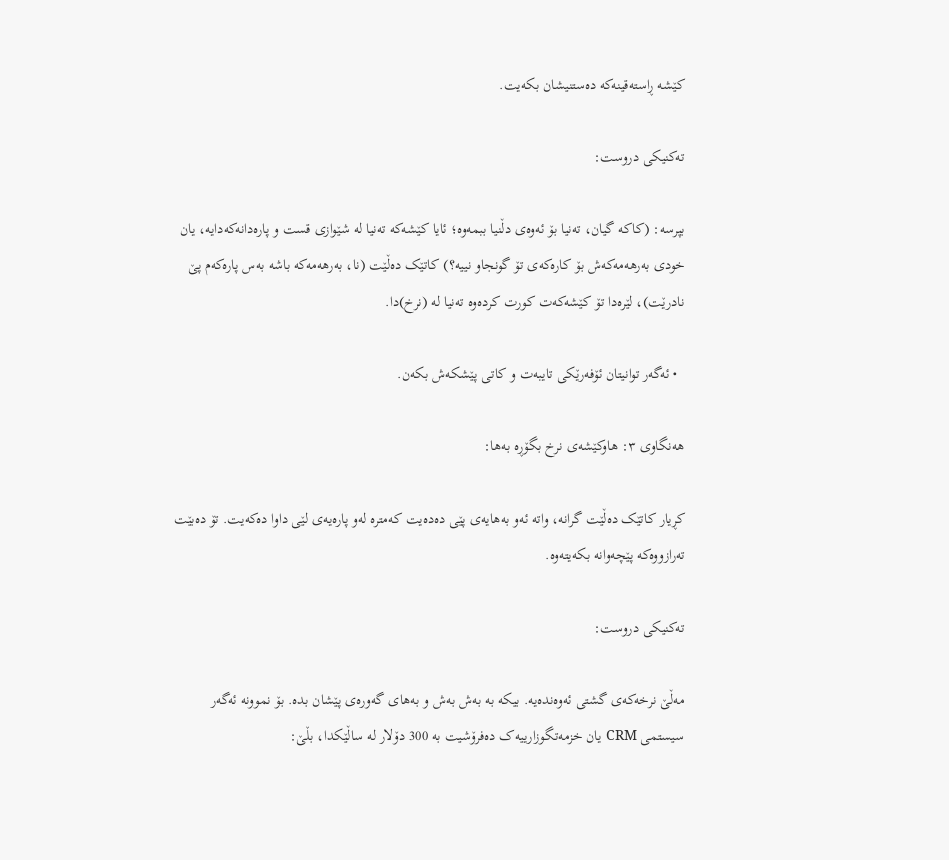کێشە ڕاستەقینەکە دەستنیشان بکەیت.

تەکنیکی دروست:

بپرسە: (کاکە گیان، تەنیا بۆ ئەوەی دڵنیا ببمەوە؛ ئایا کێشەکە تەنیا لە شێوازی قست و پارەدانەکەدایە، یان خودی بەرهەمەکەش بۆ کارەکەی تۆ گونجاو نییە؟) کاتێک دەڵێت (نا، بەرهەمەکە باشە بەس پارەکەم پێ نادرێت)، لێرەدا تۆ کێشەکەت کورت کردەوە تەنیا لە (نرخ)دا.

  • ئەگەر توانیتان ئۆفەرێکی تایبەت و کاتی پێشکەش بکەن.

هەنگاوی ٣: هاوکێشەی نرخ بگۆڕە بەها:

کڕیار کاتێک دەڵێت گرانە، واتە ئەو بەهایەی پێی دەدەیت کەمترە لەو پارەیەی لێی داوا دەکەیت. تۆ دەبێت تەرازووەکە پێچەوانە بکەیتەوە.

تەکنیکی دروست:

مەڵێ نرخەکەی گشتی ئەوەندەیە. بیکە بە بەش بەش و بەهای گەورەی پێشان بدە. بۆ نموونە ئەگەر سیستمی CRM یان خزمەتگوزارییەک دەفرۆشیت بە 300 دۆلار لە ساڵێکدا، بڵێ: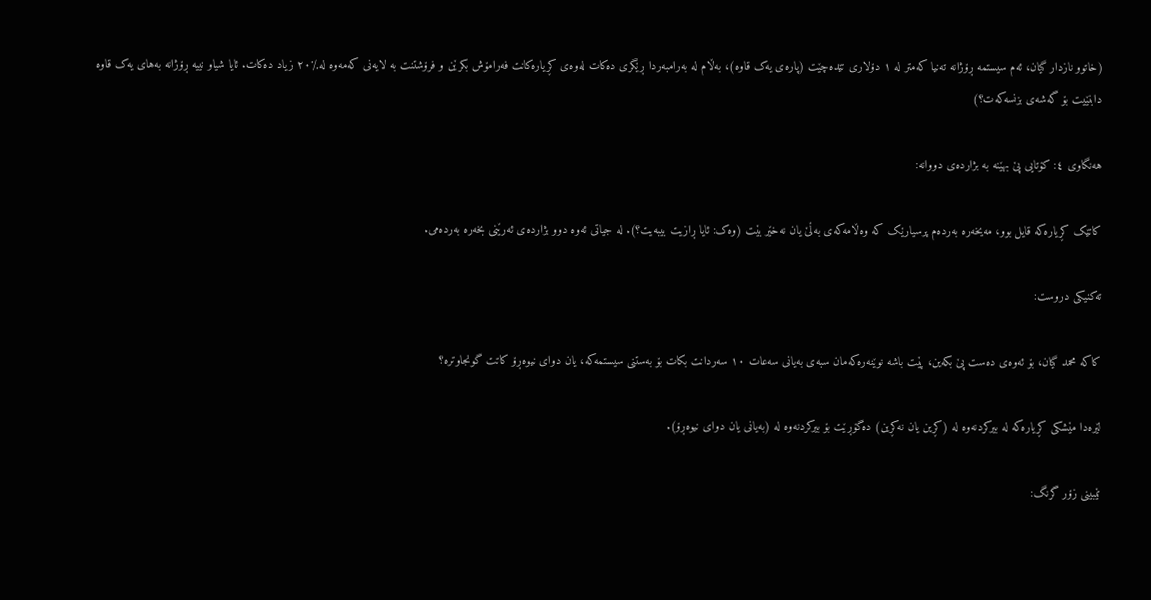(خاتوو نازدار گیان، ئەم سیستمە ڕۆژانە تەنیا کەمتر لە ١ دۆلاری تێدەچێت (پارەی یەک قاوە)، بەڵام لە بەرامبەردا ڕێگری دەکات لەوەی کڕیارەکانت فەرامۆش بکرێن و فرۆشتنت بە لایەنی کەمەوە لە٪٢٠ زیاد دەکات. ئایا شیاو نییە ڕۆژانە بەهای یەک قاوە دابنێیت بۆ گەشەی بزنسەکەت؟)

هەنگاوی ٤: کۆتایی پێ بهێنە بە بژاردەی دووانە:

کاتێک کڕیارەکە قایل بوو، مەیخەرە بەردەم پرسیارێک کە وەڵامەکەی بەڵێ یان نەخێر بێت (وەک: ئایا ڕازیت بیبەیت؟). لە جیاتی ئەوە دوو بژاردەی ئەرێنی بخەرە بەردەمی.

تەکنیکی دروست:

کاکە محمد گیان، بۆ ئەوەی دەست پێ بکەین، پێت باشە نوێنەرەکەمان سبەی بەیانی سەعات ١٠ سەردانت بکات بۆ بەستنی سیستمەکە، یان دوای نیوەڕۆ کاتت گونجاوترە؟

لێرەدا مێشکی کڕیارەکە لە بیرکردنەوە لە (کڕین یان نەکڕین) دەگۆڕێت بۆ بیرکردنەوە لە (بەیانی یان دوای نیوەڕۆ).

تێبینی زۆر گرنگ: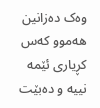وەک دەزانین هەموو کەس کڕیاری ئێمە نییە و دەبێت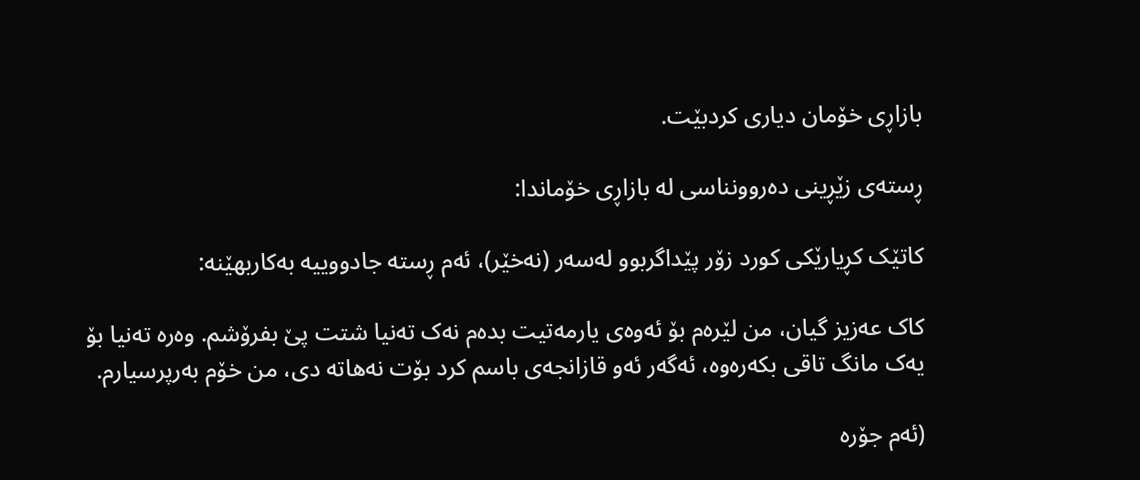بازاڕی خۆمان دیاری کردبێت.

ڕستەی زێڕینی دەروونناسی لە بازاڕی خۆماندا:

کاتێک کڕیارێکی کورد زۆر پێداگربوو لەسەر (نەخێر)، ئەم ڕستە جادووییە بەکاربهێنە:

کاک عەزیز گیان، من لێرەم بۆ ئەوەی یارمەتیت بدەم نەک تەنیا شتت پێ بفرۆشم. وەرە تەنیا بۆ یەک مانگ تاقی بکەرەوە، ئەگەر ئەو قازانجەی باسم کرد بۆت نەهاتە دی، من خۆم بەرپرسیارم.

(ئەم جۆرە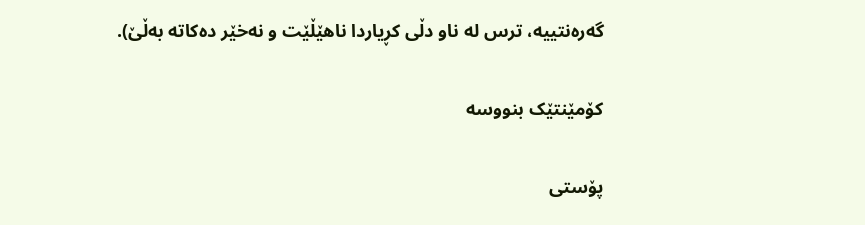گەرەنتییە، ترس لە ناو دڵی کڕیاردا ناهێڵێت و نەخێر دەکاتە بەڵێ).

کۆمێنتێک بنووسە

پۆستی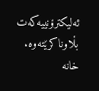ئەلیکترۆنییەکەت بڵاوناکرێتەوە. خانە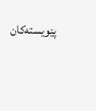پێویستەکان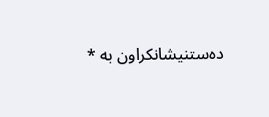دەستنیشانکراون بە *